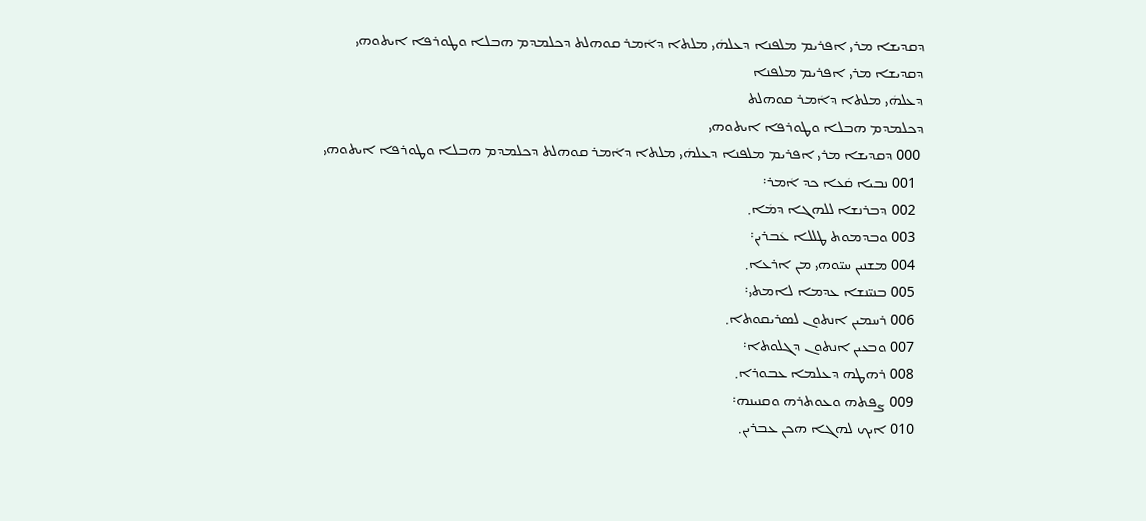ܕܩܕܝܫܐ ܡܪܝ ܐܦܪܝܡ ܡܠܦܢܐ ܕܥܠܗܿܝ ܡܠܬܐ ܕܐܿܡܪ ܩܘܗܠܬ ܕܟܠܡܕܡ ܗܒܠܐ ܘܛܘܪܦܐ ܐܝܬܘܗܝ
ܕܩܕܝܫܐ ܡܪܝ ܐܦܪܝܡ ܡܠܦܢܐ
ܕܥܠܗܿܝ ܡܠܬܐ ܕܐܿܡܪ ܩܘܗܠܬ
ܕܟܠܡܕܡ ܗܒܠܐ ܘܛܘܪܦܐ ܐܝܬܘܗܝ
 000 ܕܩܕܝܫܐ ܡܪܝ ܐܦܪܝܡ ܡܠܦܢܐ ܕܥܠܗܿܝ ܡܠܬܐ ܕܐܿܡܪ ܩܘܗܠܬ ܕܟܠܡܕܡ ܗܒܠܐ ܘܛܘܪܦܐ ܐܝܬܘܗܝ
  001 ܢܒܝܐ ܩܿܥܐ ܟܕ ܐܿܡܪ܃
  002 ܕܒܪܢܫܐ ܠܠܗܓܐ ܕܡܿܐ܂
  003 ܘܒܕܡܘܬ ܛܠܠܐ ܥܿܒܪܝܢ܃
  004 ܡܫܢܝܢ ܚܝ̈ܘܗܝ ܡܢ ܐܪܥܐ܂
  005 ܒܢܝ̈ܢܫܐ ܥܕܡܐ ܠܐܡܬܝ܃
  006 ܪܚܡܝܢ ܐܢܬܘܢ ܠܣܪܝܩܘܬܐ܂
  007 ܘܒܥܝܢ ܐܢܬܘܢ ܕܓܠܘܬܐ܃
  008 ܪܗܛܗ ܕܥܠܡܐ ܥܒܘܪܐ܂
  009 ܨܦܬܗ ܘܥܘܬܪܗ ܘܩܢܝܢܗ܃
  010 ܐܝܟ ܠܗܓܐ ܗܟܢ ܥܒܪܝܢ܂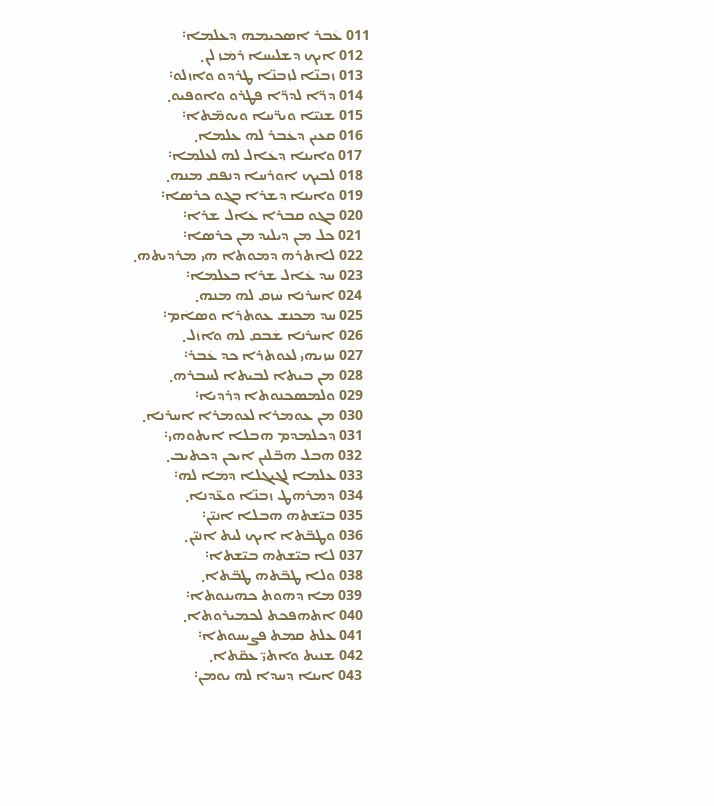011 ܥܿܒܪ ܐܣܟܝܡܗ ܕܥܠܡܐ܃
  012 ܐܝܟ ܕܫܠܝܚܐ ܪܡܿܙ ܠܢ܂
  013 ܙܒܢ̈ܐ ܠܙܒܢ̈ܐ ܛܪܕܘ ܘܐܙܠܘ܃
  014 ܕܪ̈ܐ ܠܕܪ̈ܐ ܦܛܪܘ ܘܐܘܦܝܘ܂
  015 ܫܢܝ̈ܐ ܘܝܪ̈ܚܐ ܘܝܘܡ̈ܬܐ܃
  016 ܩܥܝܢ ܕܥܿܒܪ ܠܗ ܥܠܡܐ܂
  017 ܘܐܝܢܐ ܕܥܿܐܠ ܠܗ ܠܥܠܡܐ܃
  018 ܠܒܝܟ ܐܘܪܚܐ ܕܢܦܩ ܡܢܗ܂
  019 ܘܐܝܢܐ ܕܫܪܐ ܒܓܘ ܟܪܣܐ܃
  020 ܒܓܘ ܩܒܪܐ ܥܿܐܠ ܫܪܐ܃
  021 ܟܠ ܡܢ ܕܝܠܝܕ ܡܢ ܟܪܣܐ܃
  022 ܠܐܬܪܗ ܕܡܘܬܐ ܗܝ ܡܪܕܝܬܗ܂
  023 ܚܕ ܥܿܐܠ ܫܪܐ ܒܥܠܡܐ܃
  024 ܐܚܪܢܐ ܚܿܙܩ ܠܗ ܡܢܗ܂
  025 ܚܕ ܡܟܢܫ ܥܘܬܪܐ ܘܣܐܿܡ܃
  026 ܐܚܪܢܐ ܫܿܒܩ ܠܗ ܘܐܙܿܠ܂
  027 ܚܙܝܗܝ ܠܥܘܬܪܐ ܟܕ ܥܿܒܪ܃
  028 ܡܢ ܒܝܬܐ ܠܒܝܬܐ ܠܚܒܪܗ܂
  029 ܘܠܡܣܟܢܘܬܐ ܕܪܕܝܐ܃
  030 ܡܢ ܥܘܡܪܐ ܠܥܘܡܪܐ ܐܚܪܢܐ܂
  031 ܕܟܠܡܕܡ ܗܒܠܐ ܐܝܬܘܗܝ܃
  032 ܗܒܠ ܗܒ̈ܠܝܢ ܐܝܟܢ ܕܟܬܝܒ܂
  033 ܥܠܡܐ ܠܓܝܓܠܐ ܕܡܿܐ ܠܗ܃
  034 ܕܡܪܗܛ ܙܒܢ̈ܐ ܘܥ̈ܕܢܐ܂
  035 ܒܝ̈ܫܬܗ ܗܒܠܐ ܐܢܝ̈ܢ܃
  036 ܘܛܒ̈ܬܐ ܐܝܟ ܠܝܬ ܐܢܝ̈ܢ܂
  037 ܠܐ ܒܝ̈ܫܬܗ ܒܝ̈ܫܬܐ܃
  038 ܘܠܐ ܛܒ̈ܬܗ ܛܒ̈ܬܐ܂
  039 ܡܐ ܕܗܘܬ ܟܗܝܢܘܬܐ܃
  040 ܐܬܗܦܟܬ ܠܟܡܝܪܘܬܐ܂
  041 ܥܠܬ ܩܡܬ ܦܨܝܚܘܬܐ܃
  042 ܫܢܝܬ ܘܐܬܝ̈ ܥܩ̈ܬܐ܂
  043 ܐܝܢܐ ܕܚܕܐ ܠܗ ܝܘܡܢ܃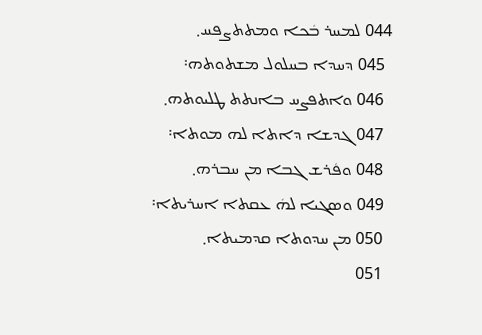044 ܠܡܚܪ ܒܿܟܐ ܘܡܬܬܨܦܚ܂
  045 ܕܚܕܐ ܒܚܠܘܠ ܡܫܬܘܬܗ܃
  046 ܘܐܬܦܨܚ ܒܐܢܬܬ ܛܠܝܘܬܗ܂
  047 ܓܕܫܐ ܕܐܬܐ ܠܗ ܡܘܬܐ܃
  048 ܘܦܿܪܫ ܓܒܐ ܡܢ ܚܒܪܗ܂
  049 ܘܣܓܝܐ ܠܗܿ ܥܩܬܐ ܐܚܪܝܬܐ܃
  050 ܡܢ ܚܕܘܬܐ ܩܕܡܝܬܐ܂
  051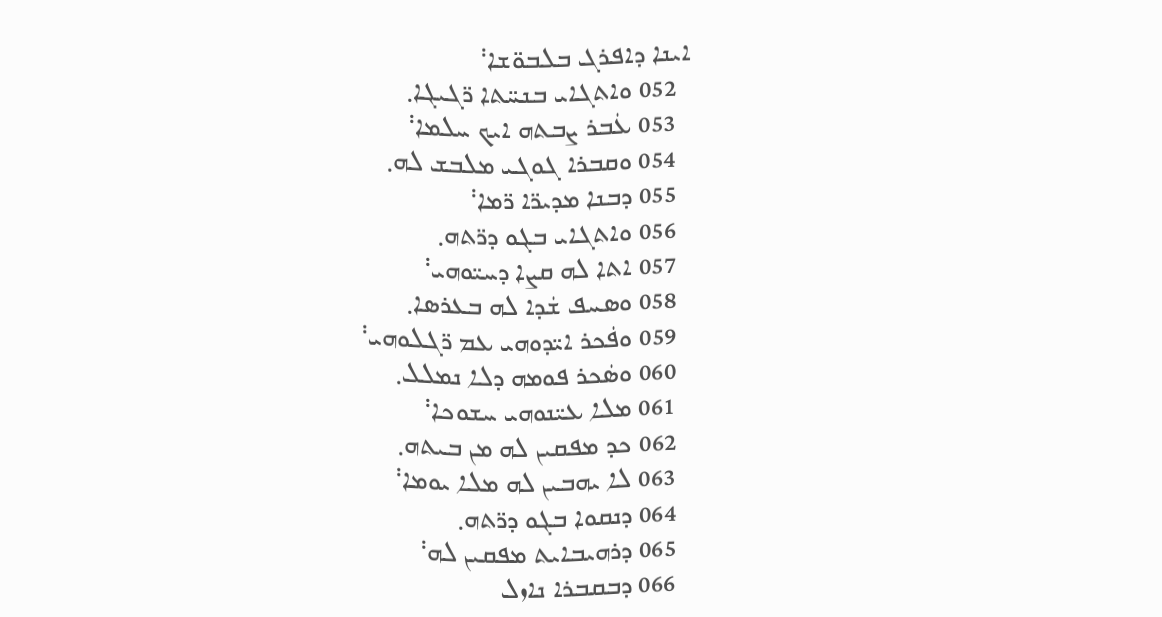ܐܝܢܐ ܕܐܦܪܓ ܒܠܒܘ̈ܫܐ܃
  052 ܘܐܬܓܐܝ ܒܢܚ̈ܬܐ ܪ̈ܓܝܓܐ܂
  053 ܥܿܒܪ ܨܒܬܗ ܐܝܟ ܚܠܡܐ܃
  054 ܘܩܒܪܐ ܓܘܓܝ ܡܠܒܫ ܠܗ܂
  055 ܕܒܢܐ ܡܕܝܪ̈ܐ ܪ̈ܡܐ܃
  056 ܘܐܬܓܐܝ ܒܓܘ ܕܪ̈ܬܗ܂
  057 ܐܬܐ ܠܗ ܩܨܐ ܕܚܝ̈ܘܗܝ܃
  058 ܘܣܚܦ ܫܿܕܐ ܠܗ ܒܥܪܣܐ܂
  059 ܘܦܿܟܪ ܐܝ̈ܕܘܗܝ ܥܡ ܪ̈ܓܠܘܗܝ܃
  060 ܘܣܿܟܪ ܦܘܡܗ ܕܠܐ ܢܡܠܠ܂
  061 ܡܠܐ ܥܝ̈ܢܘܗܝ ܚܫܘܟܐ܃
  062 ܟܕ ܡܦܩܝܢ ܠܗ ܡܢ ܒܝܬܗ܂
  063 ܠܐ ܝܗܒܝܢ ܠܗ ܡܠܐ ܝܘܡܐ܃
  064 ܕܢܩܘܐ ܒܓܘ ܕܪ̈ܬܗ܂
  065 ܕܪܗܝܒܐܝܬ ܡܦܩܝܢ ܠܗ܃
  066 ܕܒܩܒܪܐ ܢܐܙܠ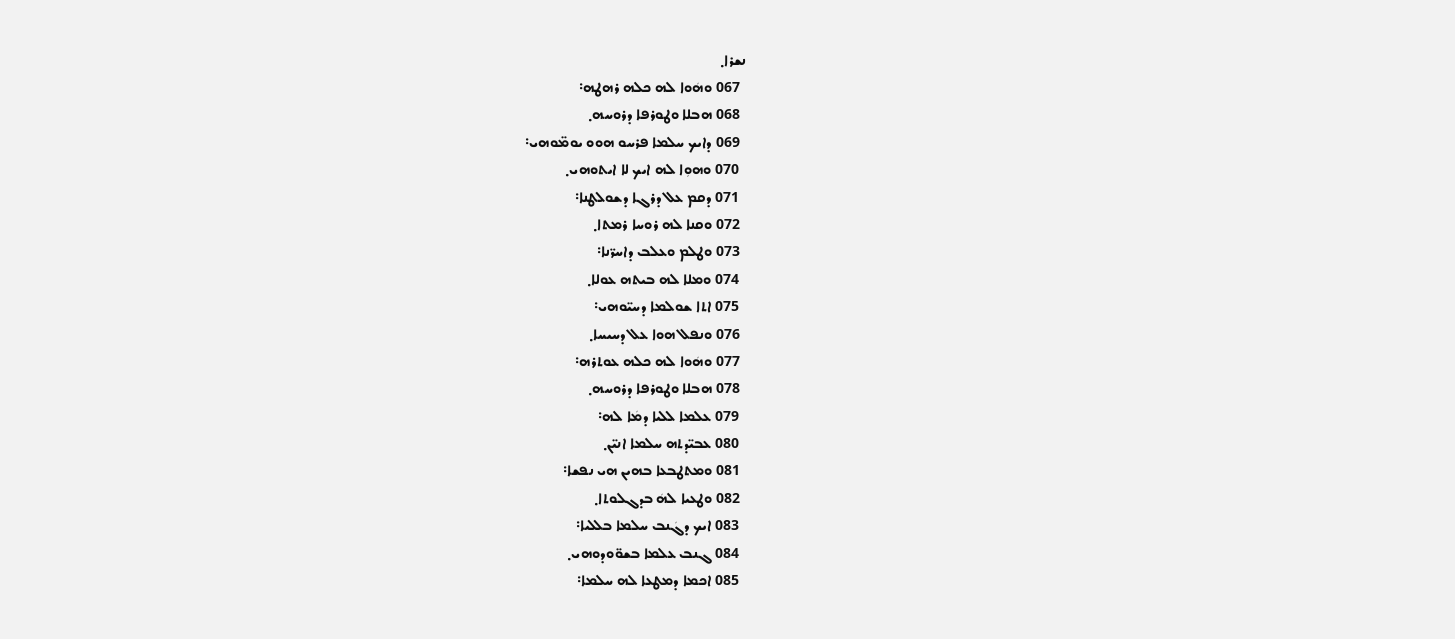ܢܫܪܐ܂
  067 ܘܗܿܘܐ ܠܗ ܟܠܗ ܪܗܛܗ܃
  068 ܗܒܠܐ ܘܛܘܪܦܐ ܕܪܘܚܗ܂
  069 ܕܐܝܟ ܚܠܡܐ ܦܪܚܘ ܗܘܘ ܝܘܡ̈ܘܗܝ܃
  070 ܘܗܘܼܐ ܠܗ ܐܝܟ ܠܐ ܐܝܬܘܗܝ܂
  071 ܕܩܡ ܥܠ ܕܪܓܐ ܕܫܘܠܛܢܐ܃
  072 ܘܩܢܐ ܠܗ ܪܘܚܐ ܪܡܬܐ܂
  073 ܘܛܠܡ ܘܥܠܒ ܕܐܚܪ̈ܢܐ܃
  074 ܘܡܠܐ ܠܗ ܒܝܬܗ ܥܘܠܐ܂
  075 ܐܬܐ ܫܘܠܡܐ ܕܚܝ̈ܘܗܝ܃
  076 ܘܢܦܠ ܗܘܐ ܥܠ ܕܚܝܚܐ܂
  077 ܘܗܿܘܐ ܠܗ ܟܠܗ ܥܘܬܪܗ܃
  078 ܗܒܠܐ ܘܛܘܪܦܐ ܕܪܘܚܗ܂
  079 ܥܠܡܐ ܠܠܝܐ ܕܡܿܐ ܠܗ܃
  080 ܥܒܝ̈ܕܬܗ ܚܠܡܐ ܐܢܝ̈ܢ܂
  081 ܘܡܬܛܒܥܐ ܒܗܝܢ ܗܝ ܢܦܫܐ܃
  082 ܘܛܥܝܐ ܠܗܿ ܒܕܓܠܘܬܐ܂
  083 ܐܝܟ ܕܓܿܢܒ ܚܠܡܐ ܒܠܠܝܐ܃
  084 ܓܢܒ ܥܠܡܐ ܒܫܘ̈ܘܕܘܗܝ܂
  085 ܐܟܡܐ ܕܡܛܥܐ ܠܗ ܚܠܡܐ܃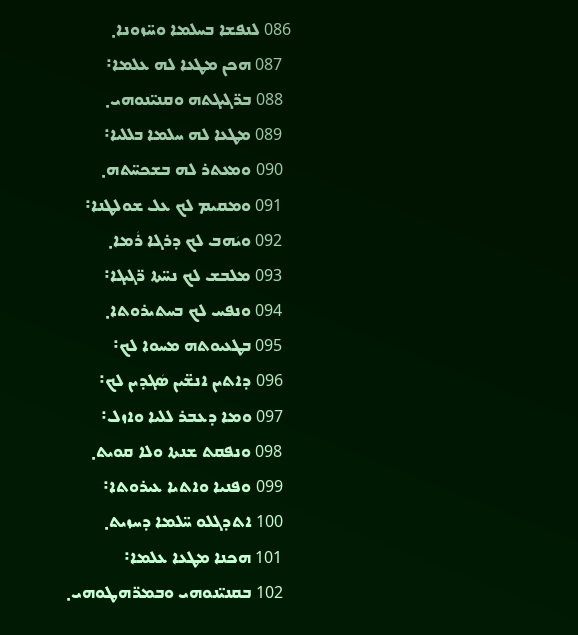086 ܠܢܦܫܐ ܒܚܠܡܐ ܘܚ̈ܙܘܢܐ܂
  087 ܗܟܢ ܡܛܥܐ ܠܗ ܥܠܡܐ܃
  088 ܒܪ̈ܓܝܓܬܗ ܘܩܢܝ̈ܢܘܗܝ܂
  089 ܡܛܥܐ ܠܗ ܚܠܡܐ ܒܠܠܝܐ܃
  090 ܘܡܥܬܪ ܠܗ ܒܫܟܚ̈ܬܗ܂
  091 ܘܡܩܝܡ ܠܟ ܥܠ ܫܘܠܛܢܐ܃
  092 ܘܝܿܗܒ ܠܟ ܕܪܓܐ ܪܿܡܐ܂
  093 ܡܠܒܫ ܠܟ ܢܚ̈ܬܐ ܪ̈ܓܝܓܐ܃
  094 ܘܢܦܚ ܠܟ ܒܚܬܝܪܘܬܐ܂
  095 ܒܛܥܝܘܬܗ ܡܚܘܐ ܠܟ܃
  096 ܕܐܬܝܢ ܐܢܫ̈ܝܢ ܣܿܓܕܝܢ ܠܟ܃
  097 ܘܡܐ ܕܥܒܪ ܠܠܝܐ ܘܐܙܠ܃
  098 ܘܢܦܩܬ ܫܢܬܐ ܘܠܐ ܩܘܝܬ܂
  099 ܘܦܢܝܐ ܘܐܬܝܐ ܥܝܪܘܬܐ܃
  100 ܐܬܕܓܠܘ ܚ̈ܠܡܐ ܕܚܙܝܬ܂
  101 ܗܟܢܐ ܡܛܥܐ ܥܠܡܐ܃
  102 ܒܩܢܝ̈ܢܘܗܝ ܘܒܡܪ̈ܗܛܘܗܝ܂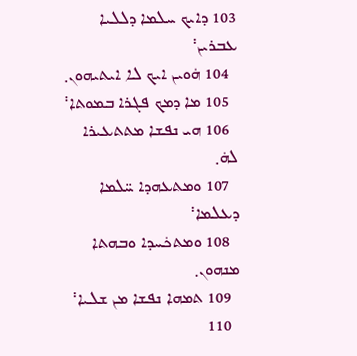103 ܕܐܝܟ ܚܠܡܐ ܕܠܠܝܐ ܥܒܪܝܢ܃
  104 ܗܿܘܝܢ ܐܝܟ ܠܐ ܐܝܬܝܗܘܢ܂
  105 ܡܐ ܕܡܟ ܦܓܪܐ ܒܡܘܬܐ܃
  106 ܗܝ ܢܦܫܐ ܡܬܬܥܝܪܐ ܠܗܿ܂
  107 ܘܡܬܥܗܕܐ ܚ̈ܠܡܐ ܕܥܠܡܐ܃
  108 ܘܡܬܟܿܚܕܐ ܘܒܗܬܐ ܡܢܗܘܢ܂
  109 ܬܡܗܐ ܢܦܫܐ ܡܢ ܫܠܝܐ܃
  110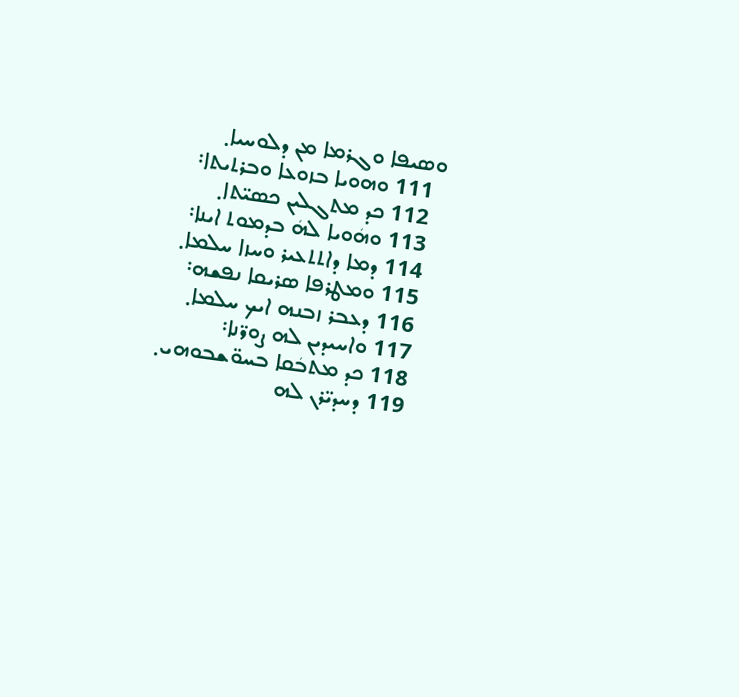ܘܣܝܦܐ ܘܓܪܡܐ ܡܢ ܕܠܘܚܝܐ܂
  111 ܘܗܘܝܐ ܒܙܘܥܐ ܘܒܪܬܝܬܐ܃
  112 ܟܕ ܡܬܓܠܝܢ ܟܣܝ̈ܬܐ܂
  113 ܘܗܿܘܝܐ ܠܗܿ ܒܕܡܘܬ ܐܝܢܐ܃
  114 ܕܡܐ ܕܐܬܬܥܝܪ ܘܚܙܐ ܚܠܡܐ܂
  115 ܘܡܛܪܦܐ ܣܪܝܩܐ ܢܦܫܗ܃
  116 ܕܥܒܪ ܙܒܢܗ ܐܝܟ ܚܠܡܐ܂
  117 ܘܐܚܝܕܝܢ ܠܗ ܨܘܪ̈ܢܐ܃
  118 ܟܕ ܡܬܒܿܩܐ ܒܚܘ̈ܫܒܘܗܝ܂
  119 ܕܚܕܝ̈ܪܢ ܠܗ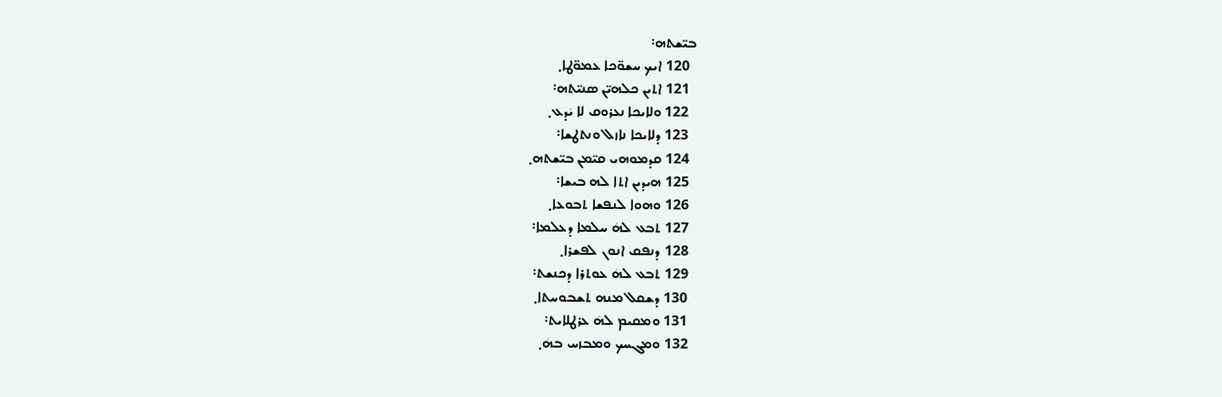ܒܝ̈ܫܬܗ܃
  120 ܐܝܟ ܚܫܘ̈ܟܐ ܥܡܘ̈ܛܐ܂
  121 ܐܬܝܢ ܟܠܗܝ̈ܢ ܣܢܝ̈ܬܗ܃
  122 ܘܠܐܝܟܐ ܢܥܪܘܩ ܠܐ ܝܿܕܥ܂
  123 ܕܠܐܝܟܐ ܢܐܙܠ ܘܢܬܛܫܐ܃
  124 ܩܕܡܘܗܝ ܩܝ̈ܡܢ ܒܝ̈ܫܬܗ܂
  125 ܗܝܕܝܢ ܐܬܐ ܠܗ ܒܝܫܐ܃
  126 ܘܗܘܐ ܠܢܦܫܐ ܬܒܘܥܐ܂
  127 ܬܒܥ ܠܗܿ ܚܠܡܐ ܕܥܠܡܐ܃
  128 ܕܢܦܩ ܐܢܘܢ ܠܦܫܪܐ܂
  129 ܬܒܥ ܠܗܿ ܥܘܬܪܐ ܕܟܢܫܬ܃
  130 ܕܫܩܠ ܡܢܗ ܬܫܒܘܚܬܐ܂
  131 ܘܡܩܝܡ ܠܗܿ ܥܪܛܠܐܝܬ܃
  132 ܘܡܓܚܟ ܘܡܒܙܚ ܒܗܿ܂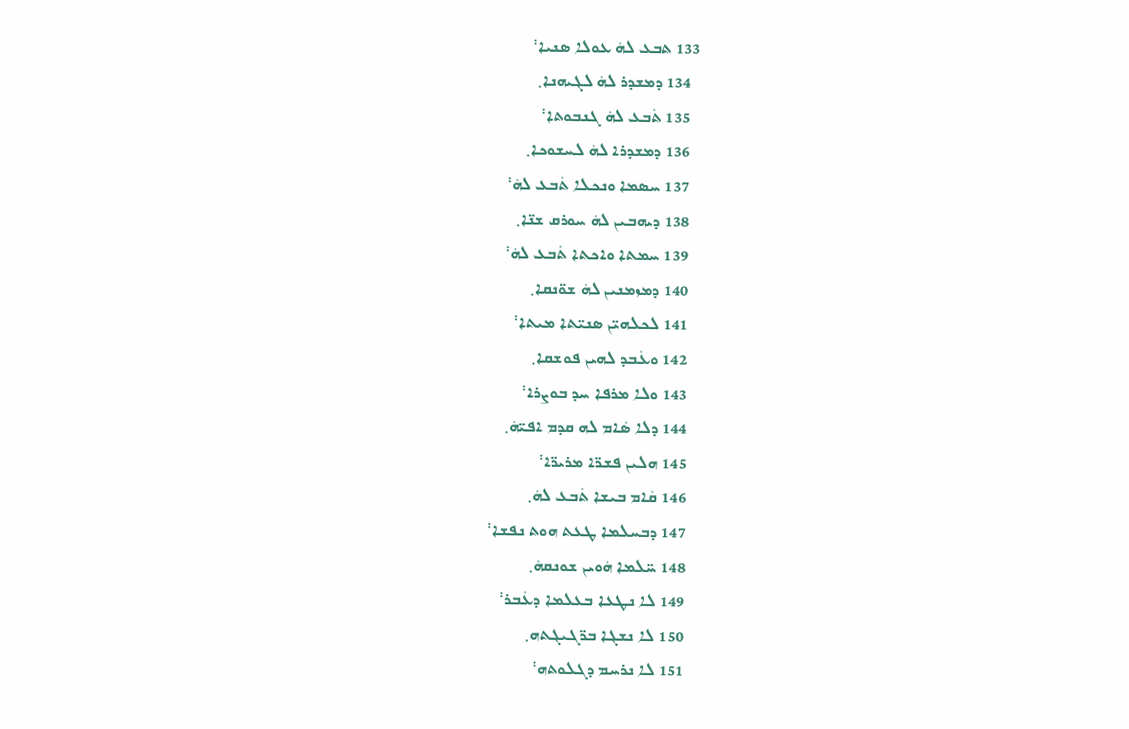133 ܬܒܥ ܠܗܿ ܥܘܠܐ ܣܢܝܐ܃
  134 ܕܡܫܕܪ ܠܗܿ ܠܓܝܗܢܐ܂
  135 ܬܿܒܥ ܠܗܿ ܓܢܒܘܬܐ܃
  136 ܕܡܫܕܪܐ ܠܗܿ ܠܚܫܘܟܐ܂
  137 ܚܣܡܐ ܘܢܟܠܐ ܬܿܒܥ ܠܗܿ܃
  138 ܕܝܗܒܝܢ ܠܗܿ ܚܘܪܩ ܫܢ̈ܐ܂
  139 ܚܡܬܐ ܘܐܟܬܐ ܬܿܒܥ ܠܗܿ܃
  140 ܕܡܙܡܢܝܢ ܠܗܿ ܫܘ̈ܢܩܐ܂
  141 ܠܟܠܗܝ̈ܢ ܣܢܝ̈ܬܐ ܡܝܬܐ܃
  142 ܘܥܿܒܕ ܠܗܝܢ ܦܘܫܩܐ܂
  143 ܘܠܐ ܡܪܦܐ ܚܕ ܒܘܨܪܐ܃
  144 ܕܠܐ ܣܿܐܡ ܠܗ ܩܕܡ ܐܦܝ̈ܗܿ܂
  145 ܗܠܝܢ ܦܫܪ̈ܐ ܡܪܝܪ̈ܐ܃
  146 ܩܿܐܡ ܒܝܫܐ ܬܿܒܥ ܠܗܿ܂
  147 ܕܒܚܠܡܐ ܛܥܬ ܗܘܬ ܢܦܫܐ܃
  148 ܚ̈ܠܡܐ ܗܿܘܝܢ ܫܘܢܩܗܿ܂
  149 ܠܐ ܢܛܥܐ ܒܥܠܡܐ ܕܥܿܒܪ܃
  150 ܠܐ ܢܫܓܐ ܒܪ̈ܓܝܓܬܗ܂
  151 ܠܐ ܢܪܚܡ ܕܓܠܘܬܗ܃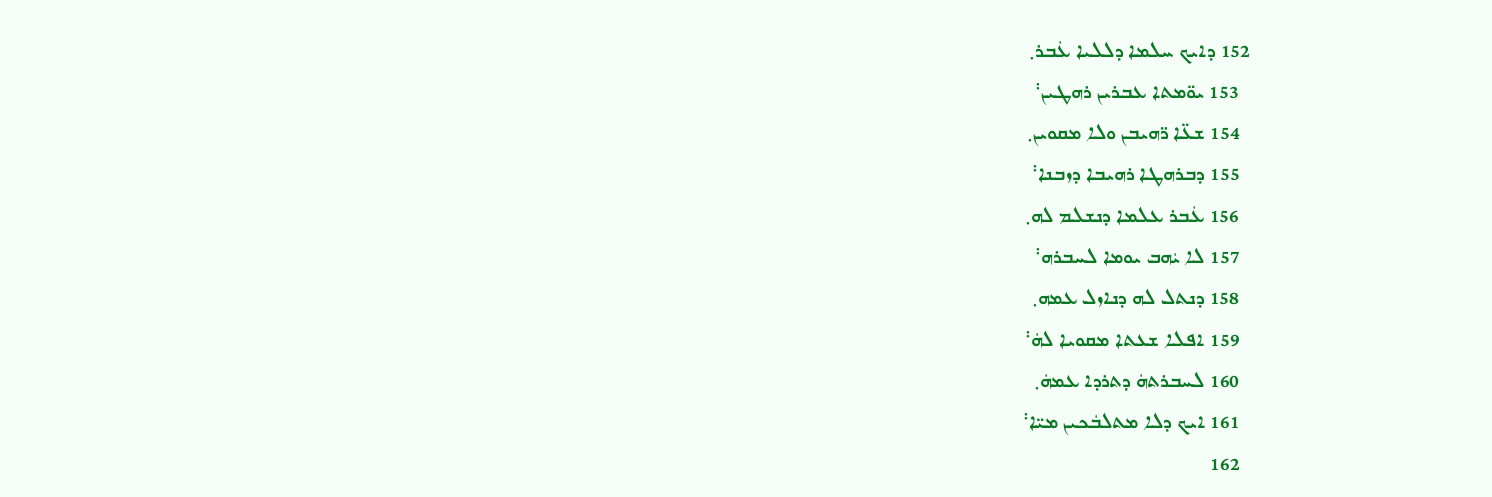152 ܕܐܝܟ ܚܠܡܐ ܕܠܠܝܐ ܥܿܒܪ܂
  153 ܝܘ̈ܡܬܐ ܥܒܪܝܢ ܪܗܛܝܢ܃
  154 ܫܥ̈ܐ ܪ̈ܗܝܒܢ ܘܠܐ ܡܩܘܝܢ܂
  155 ܕܒܪܗܛܐ ܪܗܝܒܐ ܕܙܒܢܐ܃
  156 ܥܿܒܪ ܥܠܡܐ ܕܢܫܠܡ ܠܗ܂
  157 ܠܐ ܝܿܗܒ ܝܘܡܐ ܠܚܒܪܗ܃
  158 ܕܢܬܠ ܠܗ ܕܢܐܙܠ ܥܡܗ܂
  159 ܐܦܠܐ ܫܥܬܐ ܡܩܘܝܐ ܠܗܿ܃
  160 ܠܚܒܪܬܗܿ ܕܬܪܕܐ ܥܡܗܿ܂
  161 ܐܝܟ ܕܠܐ ܡܬܠܒܿܟܝܢ ܡܝ̈ܐ܃
  162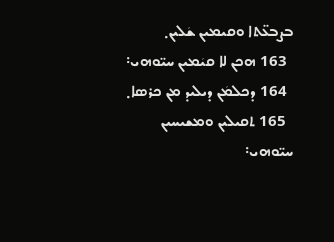ܒܨܒܥ̈ܬܐ ܘܩܝܡܝܢ ܫܿܠܝܢ܂
  163 ܗܟܢ ܠܐ ܩܝܿܡܝܢ ܚܝ̈ܘܗܝ܃
  164 ܕܟܠܡܿܢ ܕܝܠܝܕ ܡܢ ܟܪܣܐ܂
  165 ܬܩܝܠܝܢ ܘܡܫܝܚܝܢ ܚܝ̈ܘܗܝ܃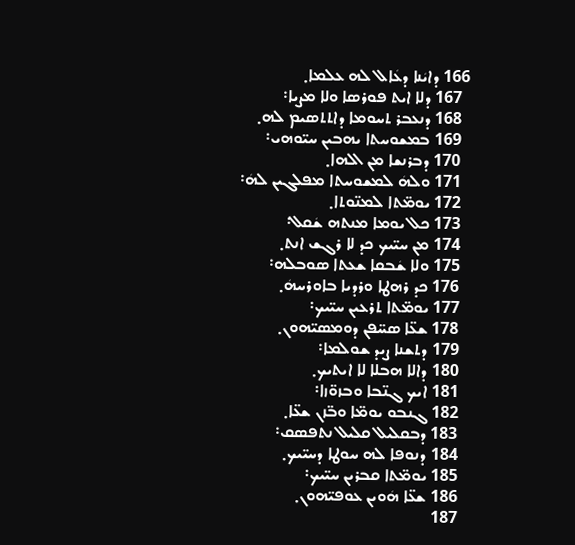166 ܕܐܝܿܢܐ ܕܥܿܐܠ ܠܗ ܥܠܡܐ܂
  167 ܕܠܐ ܐܝܬ ܦܘܪܣܐ ܘܠܐ ܡܨܝܐ܃
  168 ܕܢܥܒܪ ܬܚܘܡܐ ܕܐܬܬܣܝܡ ܠܗ܂
  169 ܒܡܫܘܚܬܐ ܝܗܒܝܢ ܚܝ̈ܘܗܝ܃
  170 ܕܒܪܢܫܐ ܡܢ ܐܠܗܐ܂
  171 ܘܠܗܿ ܠܡܫܘܚܬܐ ܡܦܠܓܝܢ ܠܗܿ܃
  172 ܝܘܡ̈ܬܐ ܠܡܢ̈ܘܬܐ܂
  173 ܟܠ ܝܘܡܐ ܡܢܬܗ ܫܿܩܠ܃
  174 ܡܢ ܚܝ̈ܝܟ ܟܕ ܠܐ ܪܓܫ ܐܢܬ܂
  175 ܘܠܐ ܫܿܒܩܐ ܫܥܬܐ ܣܘܒܠܗ܃
  176 ܟܕ ܪܗܛܐ ܘܪܕܝܐ ܒܐܘܪܚܗܿ܂
  177 ܝܘܡ̈ܬܐ ܬܪܥܝܢ ܚܝ̈ܝܟ܃
  178 ܫܥ̈ܐ ܣܚ̈ܦܢ ܕܘܡܣܝ̈ܗܘܢ܂
  179 ܕܬܫܢܐ ܨܝܕ ܫܘܠܡܐ܃
  180 ܕܐܠܐ ܗܒܠܐ ܠܐ ܐܝܬܝܟ܂
  181 ܐܝܟ ܓܢ̈ܒܐ ܘܒܙܘ̈ܙܐ܃
  182 ܓܢܒܘ ܝܘܡ̈ܐ ܘܒ̈ܙܢ ܫܥ̈ܐ܂
  183 ܕܒܩܠܝܠ ܩܠܝܠ ܢܬܦܣܩ܃
  184 ܕܢܘܦܐ ܠܗ ܚܘܛܐ ܕܚܝ̈ܝܟ܂
  185 ܝܘܡ̈ܬܐ ܩܒܪܝܢ ܚܝ̈ܝܟ܃
  186 ܫܥ̈ܐ ܗܿܘܝܢ ܥܘܦܝ̈ܗܘܢ܂
  187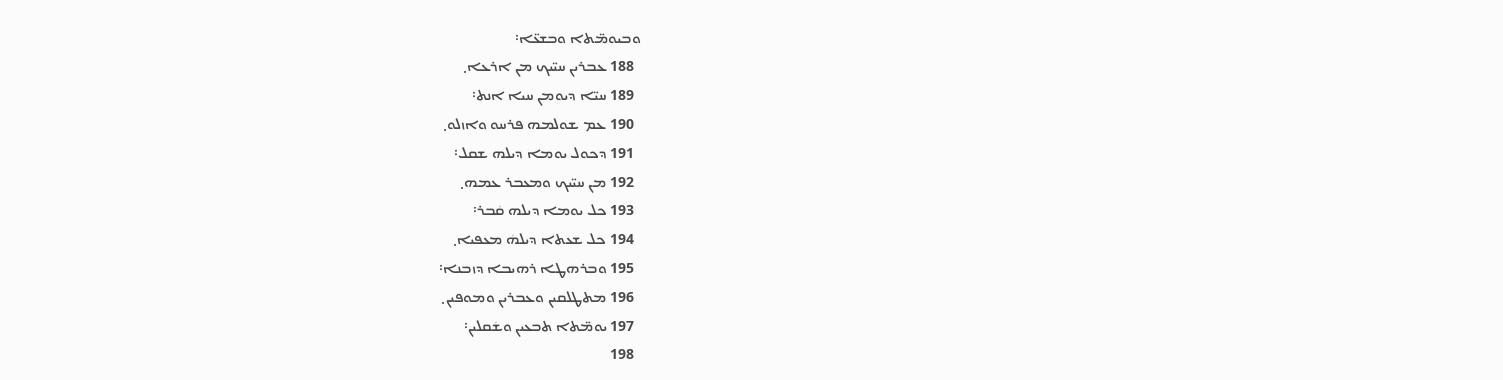ܘܒܝܘܡ̈ܬܐ ܘܒܫܥ̈ܐ܃
  188 ܥܒܪܝܢ ܚܝ̈ܝܟ ܡܢ ܐܪܥܐ܂
  189 ܚܝ̈ܐ ܕܝܘܡܢ ܚܝܐ ܐܢܬ܃
  190 ܥܡ ܫܘܠܡܗ ܦܪܚܘ ܘܐܙܠܘ܂
  191 ܕܟܘܠ ܝܘܡܐ ܕܝܠܗ ܫܩܠ܃
  192 ܡܢ ܚܝ̈ܝܟ ܘܡܥܒܪ ܥܡܗ܂
  193 ܟܠ ܝܘܡܐ ܕܝܠܗ ܩܿܒܪ܃
  194 ܟܠ ܫܥܬܐ ܕܝܠܗܿ ܡܥܦܝܐ܂
  195 ܘܒܪܗܛܐ ܪܗܝܒܐ ܕܙܒܢܐ܃
  196 ܡܬܛܠܩܝܢ ܘܥܒܪܝܢ ܘܡܘܦܝܢ܂
  197 ܝܘܡ̈ܬܐ ܬܒܥܝܢ ܘܫܿܩܠܝܢ܃
  198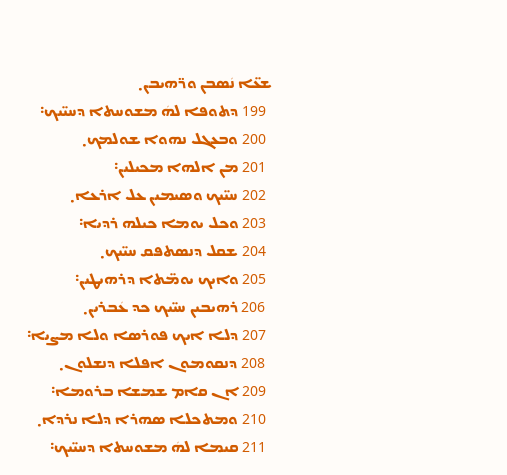ܫܥ̈ܐ ܢܿܣܒܢ ܘܪ̈ܗܝܒܢ܂
  199 ܕܬܘܦܐ ܠܗܿ ܡܫܘܚܬܐ ܕܚܝ̈ܝܟ܃
  200 ܘܒܥܓܠ ܢܗܘܐ ܫܘܠܡܟ܂
  201 ܡܢ ܐܠܗܐ ܡܟܝܠܝܢ܃
  202 ܚܝ̈ܝܟ ܘܣܝܡܝܢ ܥܠ ܐܪܥܐ܂
  203 ܘܟܠ ܝܘܡܐ ܟܝܠܗ ܪܕܝܐ܃
  204 ܫܩܠ ܕܢܣܬܦܩ ܚܝ̈ܝܟ܂
  205 ܘܐܝܟ ܝܘܡ̈ܬܐ ܕܪܗܝܛܝܢ܃
  206 ܪܗܝܒܝܢ ܚܝ̈ܝܟ ܟܕ ܥܿܒܪܝܢ܂
  207 ܕܠܐ ܐܝܟ ܦܘܪܣܐ ܘܠܐ ܡܨܝܐ܃
  208 ܕܢܩܘܡܘܢ ܐܦܠܐ ܕܢܫܠܘܢ܂
  209 ܐܢ ܩܐܡ ܫܡܫܐ ܒܪܘܡܐ܃
  210 ܘܡܬܟܠܐ ܣܗܪܐ ܕܠܐ ܢܪܕܐ܂
  211 ܩܝܡܐ ܠܗܿ ܡܫܘܚܬܐ ܕܚܝ̈ܝܟ܃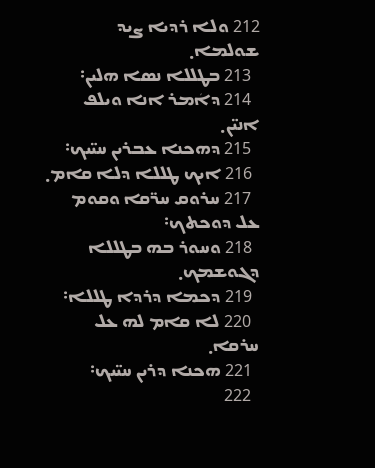212 ܘܠܐ ܪܕܝܐ ܨܝܕ ܫܘܠܡܐ܂
  213 ܒܛܠܠܐ ܢܣܐ ܗܠܝܢ܃
  214 ܕܐܿܡܪ ܐܢܐ ܘܝܠܦ ܐܢܝ̈ܢ܂
  215 ܕܗܟܢܐ ܥܒܪܝܢ ܚܝ̈ܝܟ܃
  216 ܐܝܟ ܛܠܠܐ ܕܠܐ ܩܐܡ܂
  217 ܚܪܘܩ ܚܪ̈ܩܐ ܘܩܘܡ ܥܠ ܕܘܟܬܟ܃
  218 ܘܚܘܪ ܒܗ ܒܛܠܠܐ ܕܓܘܫܡܟ܂
  219 ܕܟܡܐ ܕܪܕܐ ܛܠܠܐ܃
  220 ܠܐ ܩܐܡ ܠܗ ܥܠ ܚܪܩܐ܂
  221 ܗܟܢܐ ܕܪܝܢ ܚܝ̈ܝܟ܃
  222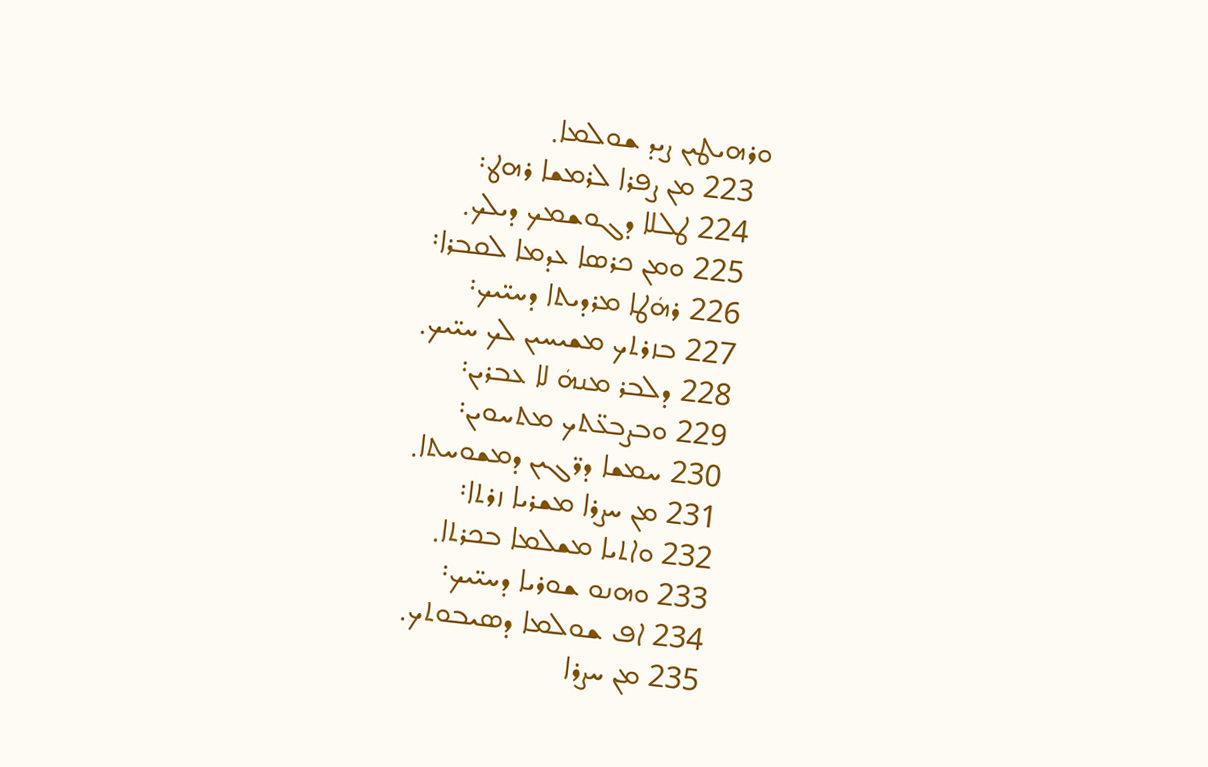ܘܪܗܝܛܝܢ ܨܝܕ ܫܘܠܡܐ܂
  223 ܡܢ ܨܦܪܐ ܠܪܡܫܐ ܪܗܛ܃
  224 ܛܠܠܐ ܕܓܘܫܡܟ ܕܝܠܟ܂
  225 ܘܡܢ ܟܪܣܐ ܥܕܡܐ ܠܩܒܪܐ܃
  226 ܪܗܿܛܐ ܡܪܕܝܬܐ ܕܚܝ̈ܝܟ܃
  227 ܒܙܪܬܟ ܡܫܝܚܝܢ ܠܟ ܚܝ̈ܝܟ܂
  228 ܕܠܒܪ ܡܢܗܿ ܠܐ ܥܒܪܝܢ܃
  229 ܘܒܨܒܥ̈ܬܟ ܡܬܚܘܝܢ܃
  230 ܚܡܫܐ ܕܪ̈ܓܝܢ ܕܡܫܘܚܬܐ܂
  231 ܡܢ ܚܨܪܐ ܡܫܪܝܐ ܙܪܬܐ܃
  232 ܘܐܬܝܐ ܡܫܠܡܐ ܒܟܪܬܐ܂
  233 ܘܗܢܘ ܫܘܪܝܐ ܕܚܝ̈ܝܟ܃
  234 ܐܦ ܫܘܠܡܐ ܕܣܝܒܘܬܟ܂
  235 ܡܢ ܚܨܪܐ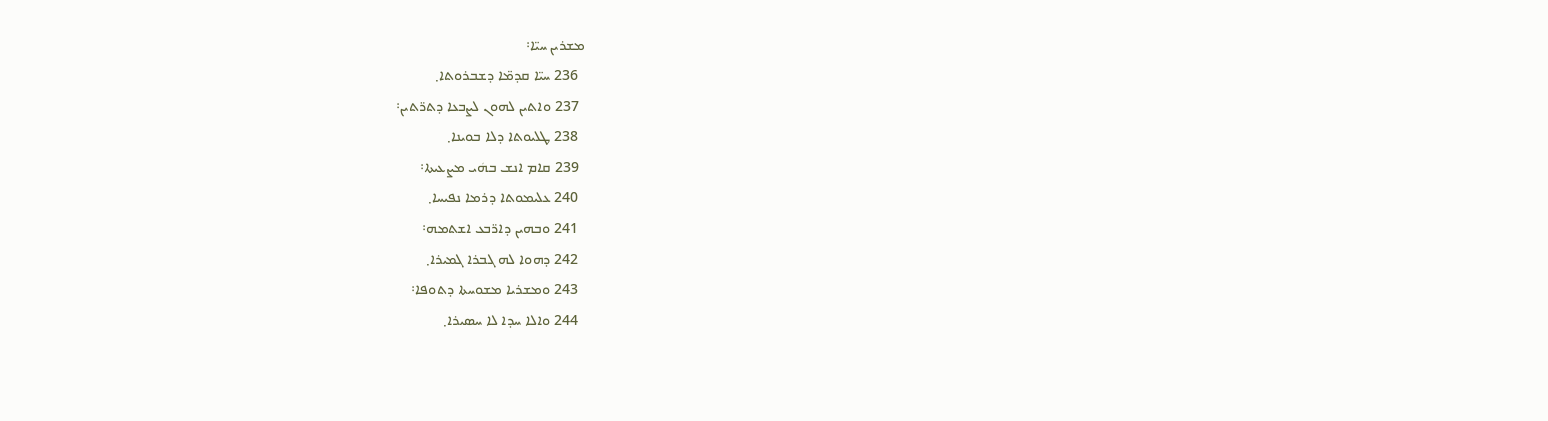ܡܫܪܝܢ ܚܝ̈ܐ܃
  236 ܚܝ̈ܐ ܩܕܡ̈ܐ ܕܫܒܪܘܬܐ܂
  237 ܘܐܬܝܢ ܠܗܘܢ ܠܨܒܥܐ ܕܬܪ̈ܬܝܢ܃
  238 ܛܠܝܘܬܐ ܕܠܐ ܒܘܝܢܐ܂
  239 ܩܐܡ ܐܢܫ ܒܗܿܝ ܡܨܥܝܬܐ܃
  240 ܥܠܝܡܘܬܐ ܕܪܡܐ ܢܦܝܚܐ܂
  241 ܘܒܗܝܢ ܕܐܪ̈ܒܥ ܐܫܬܡܗ܃
  242 ܕܗܘܐ ܠܗ ܓܒܪܐ ܓܡܝܪܐ܂
  243 ܘܡܫܪܝܐ ܡܫܘܚܬܐ ܕܬܘܦܐ܃
  244 ܘܐܠܐ ܚܕܐ ܠܐ ܚܣܝܪܐ܂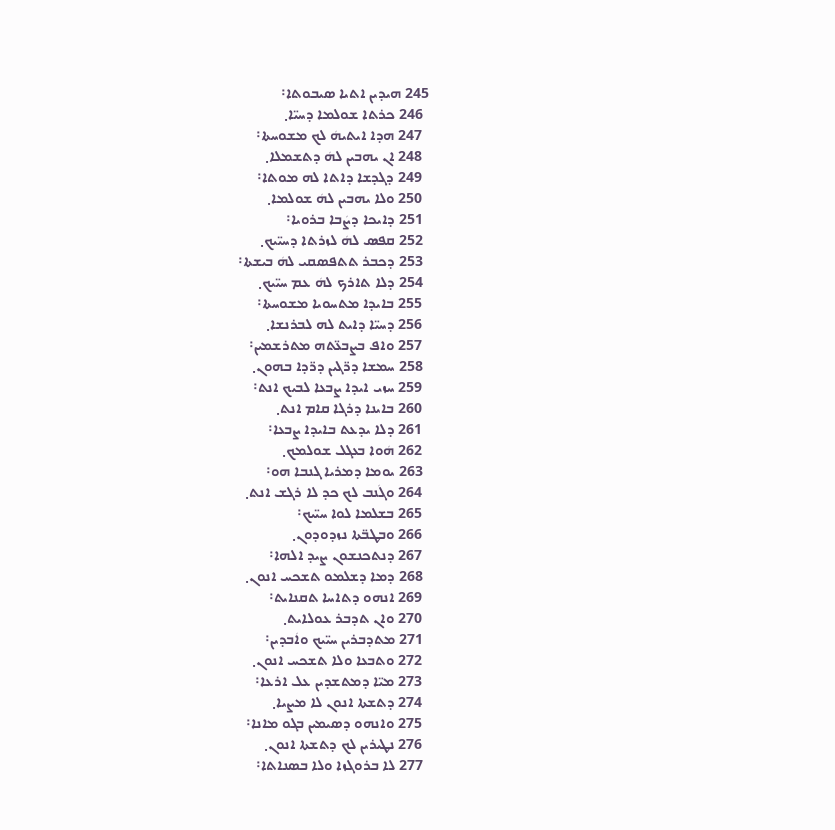245 ܗܝܕܝܢ ܐܬܝܐ ܣܝܒܘܬܐ܃
  246 ܟܪܬܐ ܫܘܠܡܐ ܕܚܝ̈ܐ܂
  247 ܗܕܐ ܐܝܬܝܗܿ ܠܟ ܡܫܘܚܬܐ܃
  248 ܐܢ ܝܗܒܝܢ ܠܗܿ ܕܬܫܡܠܐ܂
  249 ܕܓܕܫܐ ܕܐܬܐ ܠܗ ܡܘܬܐ܃
  250 ܘܠܐ ܝܗܒܝܢ ܠܗܿ ܫܘܠܡܐ܂
  251 ܕܐܝܟܐ ܕܨܿܒܐ ܒܪܘܝܐ܃
  252 ܩܦܣ ܠܗܿ ܠܙܪܬܐ ܕܚܝ̈ܝܟ܂
  253 ܕܟܒܪ ܬܬܦܣܩܝ ܠܗܿ ܒܝܫܬܐ܃
  254 ܕܠܐ ܬܐܪܟ ܠܗܿ ܥܡ ܚܝ̈ܝܟ܂
  255 ܒܐܝܕܐ ܡܬܚܘܝܐ ܡܫܘܚܬܐ܃
  256 ܕܚܝ̈ܐ ܕܐܝܬ ܠܗ ܠܒܪܢܫܐ܂
  257 ܘܐܦ ܒܨܒܥ̈ܬܗ ܡܬܪܫܡܝܢ܃
  258 ܚܡܫܐ ܕܪ̈ܓܝܢ ܕܪ̈ܕܐ ܒܗܘܢ܂
  259 ܚܙܝ ܐܝܕܐ ܨܒܥܐ ܠܒܝܟ ܐܢܬ܃
  260 ܒܐܝܢܐ ܕܪܓܐ ܩܐܡ ܐܢܬ܂
  261 ܕܠܐ ܝܕܥܬ ܒܐܝܕܐ ܨܒܥܐ܃
  262 ܗܿܘܐ ܒܥܓܠ ܫܘܠܡܟ܂
  263 ܝܘܡܐ ܕܡܪܝܐ ܓܢܒܐ ܗܘ܃
  264 ܘܓܿܢܒ ܠܟ ܟܕ ܠܐ ܪܓܫ ܐܢܬ܂
  265 ܒܫܠܡܐ ܠܘܐ ܚܝ̈ܝܟ܃
  266 ܘܒܛܒ̈ܬܐ ܢܙܕܘܕܘܢ܂
  267 ܕܢܬܟܢܫܘܢ ܨܝܕ ܐܠܗܐ܃
  268 ܕܡܐ ܕܫܠܡܘ ܬܫܟܚ ܐܢܘܢ܂
  269 ܐܢܗܘ ܕܬܐܚܐ ܬܩܢܐܝܬ܃
  270 ܘܐܢ ܬܕܒܪ ܥܘܠܐܝܬ܂
  271 ܡܬܕܒܪܝܢ ܚܝ̈ܝܟ ܘܐܿܒܕܝܢ܃
  272 ܘܬܒܥܐ ܘܠܐ ܬܫܟܚ ܐܢܘܢ܂
  273 ܡܝ̈ܐ ܕܡܬܫܕܝܢ ܥܠ ܐܪܥܐ܃
  274 ܕܬܫܬܐ ܐܢܘܢ ܠܐ ܡܨܝܐ܂
  275 ܘܐܢܗܘ ܕܣܝܡܝܢ ܒܓܘ ܡܐܢܐ܃
  276 ܢܛܝܪܝܢ ܠܟ ܕܬܫܬܐ ܐܢܘܢ܂
  277 ܠܐ ܒܪܘܓܙܐ ܘܠܐ ܒܣܢܐܬܐ܃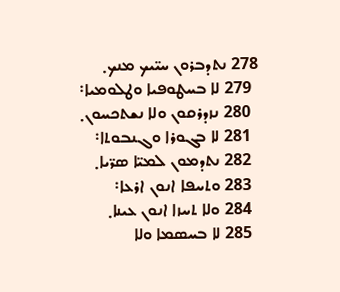278 ܢܬܕܒܪܘܢ ܚܝ̈ܝܟ ܡܢܟ܂
  279 ܠܐ ܒܚܛܘܦܝܐ ܘܛܠܘܡܝܐ܃
  280 ܢܙܕܪܩܘܢ ܘܠܐ ܢܫܬܟܚܘܢ܂
  281 ܠܐ ܒܓܘܪܐ ܘܓܢܒܘܬܐ܃
  282 ܢܬܕܡܘܢ ܠܡܝ̈ܐ ܣܪ̈ܝܐ܂
  283 ܘܬܚܦܐ ܐܢܘܢ ܐܪܥܐ܃
  284 ܘܠܐ ܬܚܙܐ ܐܢܘܢ ܥܝܢܐ܂
  285 ܠܐ ܒܚܣܡܐ ܘܠܐ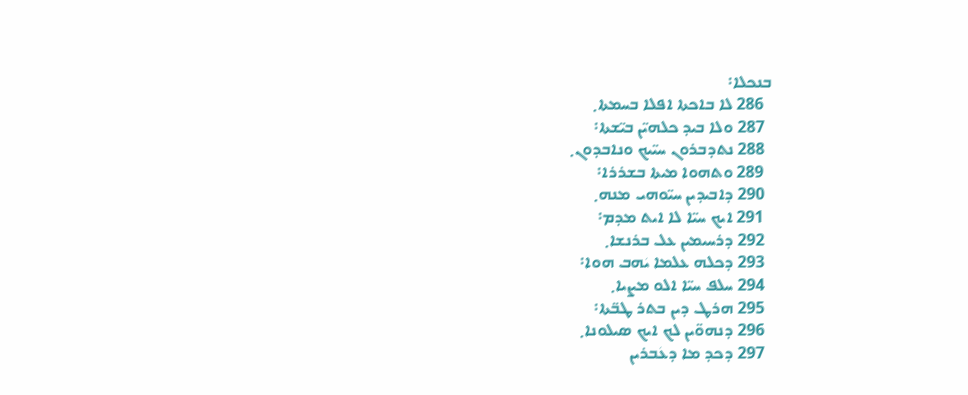ܒܢܟܠܐ܃
  286 ܠܐ ܒܐܟܬܐ ܐܦܠܐ ܒܚܡܬܐ܂
  287 ܘܠܐ ܒܝܕ ܟܠܗܝ̈ܢ ܒܝ̈ܫܬܐ܃
  288 ܢܬܕܒܪܘܢ ܚܝ̈ܝܟ ܘܢܐܒܕܘܢ܂
  289 ܘܬܗܘܐ ܡܝܬܐ ܒܫܪܪܐ܃
  290 ܕܐܒܝܕܝܢ ܚܝ̈ܘܗܝ ܡܢܗ܂
  291 ܐܝܟ ܚܝ̈ܐ ܠܐ ܐܝܬ ܡܕܡ܃
  292 ܕܪܚܝܡܝܢ ܥܠ ܒܪܢܫܐ܂
  293 ܕܟܠܗ ܥܠܡܐ ܝܿܗܒ ܗܘܐ܃
  294 ܚܠܦ ܚܝ̈ܐ ܐܠܘ ܡܨܝܐ܂
  295 ܗܪܛ ܕܝܢ ܒܬܪ ܛܒ̈ܬܐ܃
  296 ܕܢܗܘ̈ܝܢ ܠܟ ܐܝܟ ܣܝܠܘܢܐ܂
  297 ܕܟܕ ܡܐ ܕܥܿܒܪܝܢ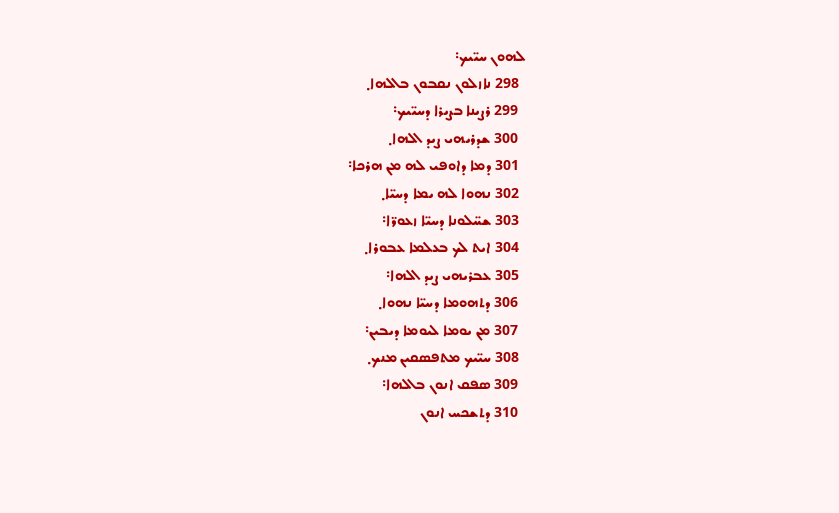ܠܗܘܢ ܚܝ̈ܝܟ܃
  298 ܢܐܙܠܘܢ ܢܩܒܘܢ ܒܐܠܗܐ܂
  299 ܪܨܝܢܐ ܒܨܝܪܐ ܕܚܝ̈ܝܟ܃
  300 ܫܕܪܝܗܝ ܨܝܕ ܐܠܗܐ܂
  301 ܕܡܐ ܕܐܘܦܝ ܠܗ ܡܢ ܗܪܟܐ܃
  302 ܢܗܘܐ ܠܗ ܝܡܐ ܕܚܝ̈ܐ܂
  303 ܫܚ̈ܠܘܢܐ ܕܚܝ̈ܐ ܙܥܘܪ̈ܐ܃
  304 ܐܝܬ ܠܟ ܒܥܠܡܐ ܥܒܘܪܐ܂
  305 ܥܒܪܝܗܝ ܨܝܕ ܐܠܗܐ܃
  306 ܕܬܗܘܡܐ ܕܚܝ̈ܐ ܢܗܘܐ܂
  307 ܡܢ ܝܘܡܐ ܠܝܘܡܐ ܕܝܒܝܢ܃
  308 ܚܝ̈ܝܟ ܡܬܦܣܩܝܢ ܡܢܟ܂
  309 ܣܦܩ ܐܢܘܢ ܒܐܠܗܐ܃
  310 ܕܬܫܟܚ ܐܢܘܢ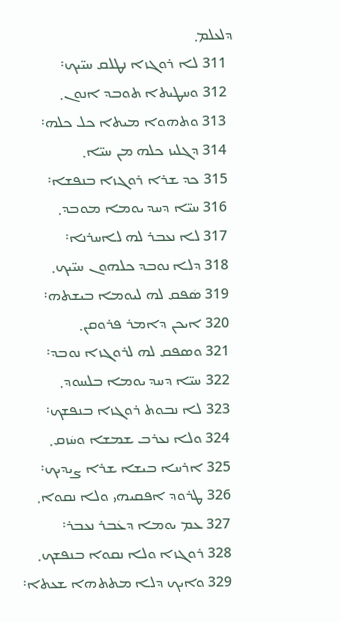ܕܠܥܠܡ܂
  311 ܠܐ ܪܘܓܙܐ ܢܛܠܩ ܚܝ̈ܝܟ܃
  312 ܘܚܛܝܬܐ ܬܘܒܕ ܐܢܘܢ܂
  313 ܘܬܗܘܐ ܡܝܬܐ ܟܠ ܟܠܗ܃
  314 ܕܓܠܝܙ ܟܠܗ ܡܢ ܚܝ̈ܐ܂
  315 ܟܕ ܫܪܐ ܪܘܓܙܐ ܒܢܦܫܐ܃
  316 ܚܝ̈ܐ ܕܚܕ ܝܘܡܐ ܡܘܒܕ܂
  317 ܠܐ ܢܥܒܪ ܠܗ ܠܐܚܪܢܐ܃
  318 ܕܠܐ ܢܘܒܕ ܟܠܗܘܢ ܚܝ̈ܝܟ܂
  319 ܣܿܦܩ ܠܗ ܠܝܘܡܐ ܒܝܫܬܗ܃
  320 ܐܝܟܢ ܕܐܡܪ ܦܪܘܩܢ܂
  321 ܘܣܦܩ ܠܗ ܠܪܘܓܙܐ ܢܘܒܕ܃
  322 ܚܝ̈ܐ ܕܚܕ ܝܘܡܐ ܒܠܚܘܕ܂
  323 ܠܐ ܢܒܘܬ ܪܘܓܙܐ ܒܢܦܫܟ܃
  324 ܘܠܐ ܢܥܪܒ ܫܡܫܐ ܘܚܿܙܩ܂
  325 ܐܪܚܐ ܒܝܫܐ ܫܪܐ ܨܝܕܝܟ܃
  326 ܛܪܘܕ ܐܦܩܝܗܝ ܘܠܐ ܢܩܘܐ܂
  327 ܥܡ ܝܘܡܐ ܕܥܿܒܪ ܢܥܒܪ܃
  328 ܪܘܓܙܐ ܘܠܐ ܢܩܘܐ ܒܢܦܫܟ܂
  329 ܘܐܝܟ ܕܠܐ ܡܬܬܗܐ ܫܥܬܐ܃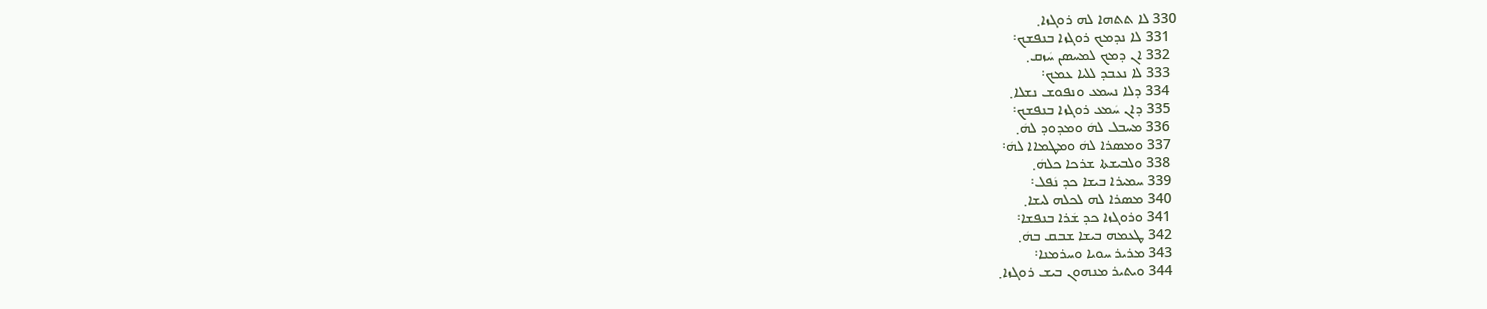330 ܠܐ ܬܬܗܐ ܠܗ ܪܘܓܙܐ܂
  331 ܠܐ ܢܕܡܟ ܪܘܓܙܐ ܒܢܦܫܟ܃
  332 ܐܢ ܕܡܟ ܠܡܚܣܢ ܚܿܙܩ܂
  333 ܠܐ ܢܥܒܕ ܠܠܝܐ ܥܡܟ܃
  334 ܕܠܐ ܢܚܡܥ ܘܢܦܘܫ ܢܫܠܐ܂
  335 ܕܐܢ ܚܿܡܥ ܪܘܓܙܐ ܒܢܦܫܟ܃
  336 ܡܚܒܠ ܠܗܿ ܘܡܕܘܕ ܠܗܿ܂
  337 ܘܡܣܪܐ ܠܗܿ ܘܡܛܡܐܐ ܠܗܿ܃
  338 ܘܠܒܝܫܬܐ ܫܪܟܐ ܟܠܗܿ܂
  339 ܚܡܝܪܐ ܒܝܫܐ ܟܕ ܢܿܦܠ܃
  340 ܡܣܪܐ ܠܗ ܠܟܠܗ ܠܝܫܐ܂
  341 ܘܪܘܓܙܐ ܟܕ ܫܿܪܐ ܒܢܦܫܐ܃
  342 ܛܥܡܗ ܒܝܫܐ ܫܒܩ ܒܗܿ܂
  343 ܡܪܝܪ ܚܘܝܐ ܘܚܪܡܢܐ܃
  344 ܘܝܬܝܪ ܡܢܗܘܢ ܒܝܫ ܪܘܓܙܐ܂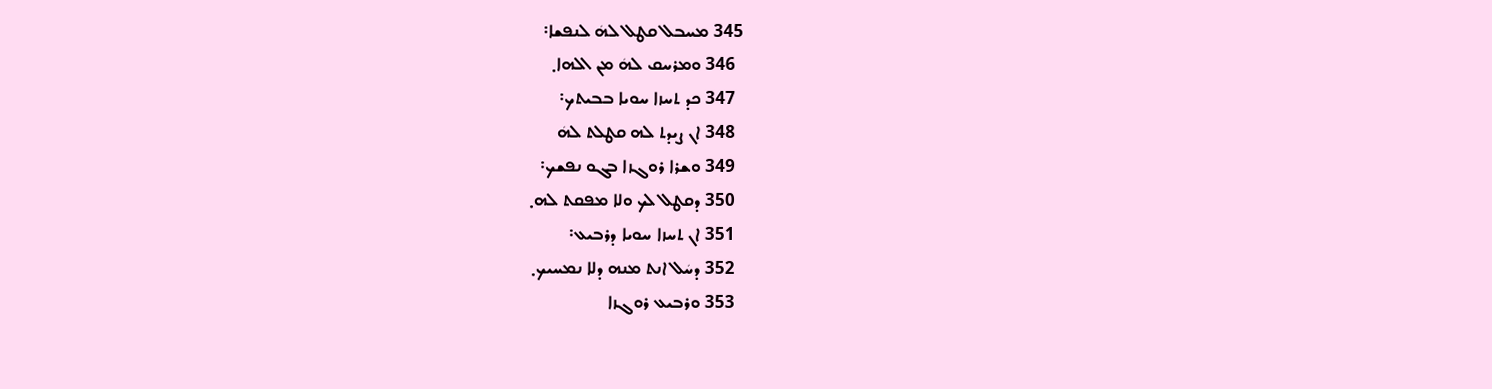345 ܡܚܒܠ ܩܛܠ ܠܗܿ ܠܢܦܫܐ܃
  346 ܘܡܪܚܩ ܠܗܿ ܡܢ ܐܠܗܐ܂
  347 ܟܕ ܬܚܙܐ ܚܘܝܐ ܒܒܝܬܟ܃
  348 ܐܢ ܨܝܕܬ ܠܗ ܩܛܠܬ ܠܗܿ
  349 ܘܫܪܐ ܪܘܓܙܐ ܒܓܘ ܢܦܫܟ܃
  350 ܕܩܛܠ ܠܟ ܘܠܐ ܡܦܩܬ ܠܗ܂
  351 ܐܢ ܬܚܙܐ ܚܘܝܐ ܕܪܒܝܥ܃
  352 ܕܚܿܠ ܐܢܬ ܡܢܗ ܕܠܐ ܢܡܚܝܟ܂
  353 ܘܪܒܝܥ ܪܘܓܙܐ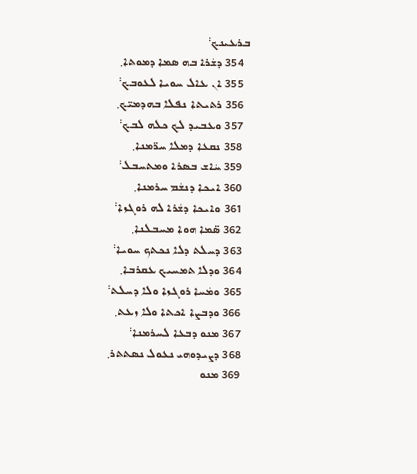ܒܪܥܝܢܟ܃
  354 ܕܫܿܪܐ ܒܗ ܣܡܐ ܕܡܘܬܐ܂
  355 ܐܢ ܥܐܠ ܚܘܝܐ ܠܥܘܒܟ܃
  356 ܪܬܝܬܐ ܢܦܠܐ ܒܗܕܡܝ̈ܟ܂
  357 ܘܥܒܝܕ ܠܟ ܟܠܗ ܠܒܟ܃
  358 ܢܩܥܐ ܕܡܠܐ ܚܪ̈ܡܢܐ܂
  359 ܚܿܐܫ ܒܣܪܐ ܘܡܬܚܒܠ܃
  360 ܐܝܟܐ ܕܢܫܿܡ ܚܪܡܢܐ܂
  361 ܘܐܝܟܐ ܕܫܿܪܐ ܠܗ ܪܘܓܙܐ܃
  362 ܣ̈ܡܐ ܗܘܐ ܡܚܒܠܢܐ܂
  363 ܕܚܠܬ ܕܠܐ ܢܟܬܟ ܚܘܝܐ܃
  364 ܘܕܠܐ ܬܡܚܝܟ ܥܩܪܒܐ܂
  365 ܘܡܿܚܐ ܪܘܓܙܐ ܘܠܐ ܕܚܠܬ܃
  366 ܘܕܒܨܐ ܐܟܬܐ ܘܠܐ ܙܥܬ܂
  367 ܡܢܘ ܕܒܥܐ ܠܚܪܡܢܐ܃
  368 ܕܨܝܕܘܗܝ ܢܥܘܠ ܢܣܬܬܪ܂
  369 ܡܢܘ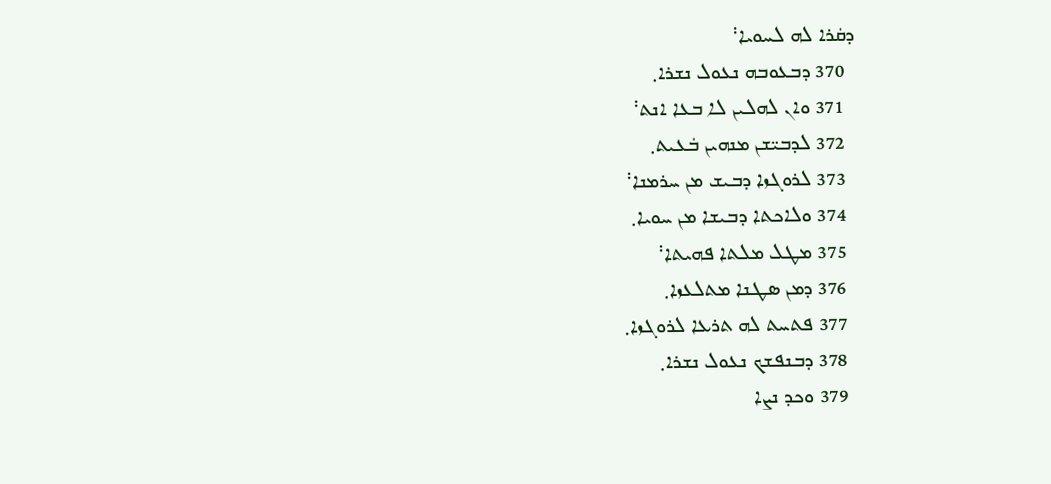ܕܩܿܪܐ ܠܗ ܠܚܘܝܐ܃
  370 ܕܒܥܘܒܗ ܢܥܘܠ ܢܫܪܐ܂
  371 ܘܐܢ ܠܗܠܝܢ ܠܐ ܒܥܐ ܐܢܬ܃
  372 ܠܕܒܝ̈ܫܢ ܡܢܗܝܢ ܒܿܥܝܬ܂
  373 ܠܪܘܓܙܐ ܕܒܝܫ ܡܢ ܚܪܡܢܐ܃
  374 ܘܠܐܟܬܐ ܕܒܝܫܐ ܡܢ ܚܘܝܐ܂
  375 ܡܛܠ ܡܠܬܐ ܦܗܝܬܐ܃
  376 ܕܡܢ ܣܛܢܐ ܡܬܠܥܙܐ܂
  377 ܦܬܚܬ ܠܗ ܬܪܥܐ ܠܪܘܓܙܐ܂
  378 ܕܒܢܦܫܟ ܢܥܘܠ ܢܫܪܐ܂
  379 ܘܟܕ ܢܨܐ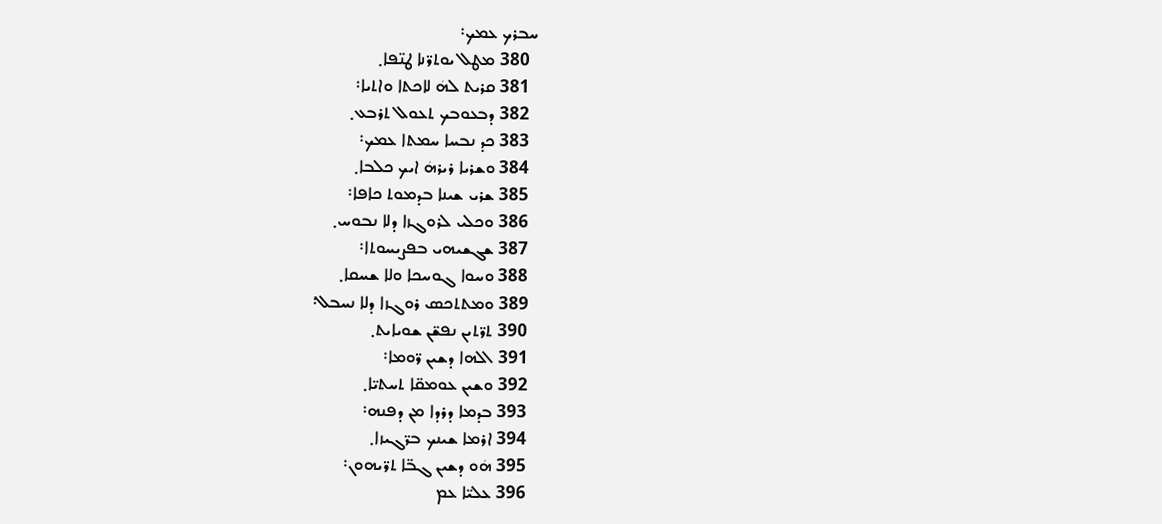ܚܒܪܟ ܥܡܟ܃
  380 ܡܛܠ ܝܘܬܪ̈ܢܐ ܛܢ̈ܦܐ܂
  381 ܩܪܝܬ ܠܗܿ ܠܐܟܬܐ ܘܐܬܝܐ܃
  382 ܕܒܥܘܒܟ ܬܥܘܠ ܬܪܒܥ܂
  383 ܟܕ ܢܒܚܐ ܚܡܬܐ ܥܡܟ܃
  384 ܘܫܪܝܐ ܪܝܪܗܿ ܐܝܟ ܟܠܒܐ܂
  385 ܫܪܝ ܫܝܢܐ ܒܕܡܘܬ ܟܐܦܐ܃
  386 ܘܟܠܝ ܠܪܘܓܙܐ ܕܠܐ ܢܒܘܚ܂
  387 ܫܓܫܝܗܝ ܒܦܨܝܚܘܬܐ܃
  388 ܘܚܘܐ ܓܘܚܟܐ ܘܠܐ ܫܚܩܐ܂
  389 ܘܡܬܬܟܣ ܪܘܓܙܐ ܕܠܐ ܢܚܒܠ܃
  390 ܬܪ̈ܬܝܢ ܢܦܫ̈ܢ ܫܘܝܐܝܬ܂
  391 ܐܠܗܐ ܕܫܝܢ ܪ̈ܘܡܐ܃
  392 ܘܫܝܢ ܥܘܡܩ̈ܐ ܬܚܬܝ̈ܐ܂
  393 ܒܕܡܐ ܕܪܕܐ ܡܢ ܕܦܢܗ܃
  394 ܐܪܡܐ ܫܝܢܟ ܒܪ̈ܓܝܙܐ܂
  395 ܗܿܘ ܕܫܝܢ ܓܒ̈ܐ ܬܪ̈ܝܗܘܢ܃
  396 ܥܠܝ̈ܐ ܥܡ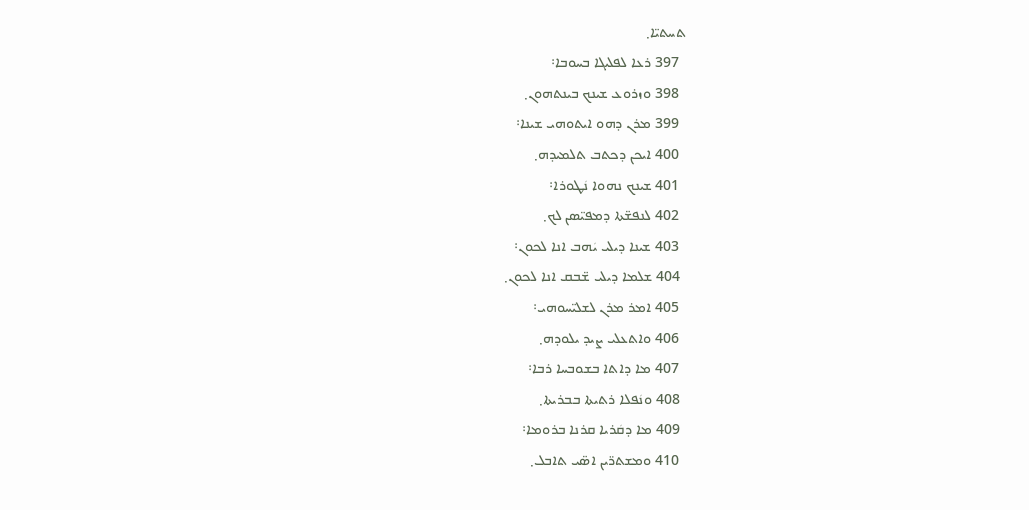ܬܚܬܝ̈ܐ܂
  397 ܪܥܐ ܠܦܠܝܓܐ ܒܚܘܒܐ܃
  398 ܘܙܪܘܥ ܫܝܢܟ ܒܝܢܬܗܘܢ܂
  399 ܡܪܢ ܕܗܘ ܐܝܬܘܗܝ ܫܝܢܐ܃
  400 ܐܝܟܢ ܕܟܬܒ ܬܠܡܝܕܗ܂
  401 ܫܝܢܟ ܢܗܘܐ ܢܿܛܘܪܐ܃
  402 ܠܢܦܫ̈ܬܐ ܕܡܦܝ̈ܣܢ ܠܟ܂
  403 ܫܝܢܐ ܕܝܠܝ ܝܿܗܒ ܐܢܐ ܠܟܘܢ܃
  404 ܫܠܡܐ ܕܝܠܝ ܫ̈ܒܩ ܐܢܐ ܠܟܘܢ܂
  405 ܐܡܪ ܡܪܢ ܠܫܠܝ̈ܚܘܗܝ܃
  406 ܘܐܬܥܠܝ ܨܝܕ ܝܠܘܕܗ܂
  407 ܡܐ ܕܐܬܐ ܒܫܘܒܚܐ ܪܒܐ܃
  408 ܘܢܿܦܠܐ ܪܬܝܬܐ ܒܒܪܝܬܐ܂
  409 ܡܐ ܕܩܿܪܝܐ ܩܪܢܐ ܒܪܘܡܐ܃
  410 ܘܡܫܬܪ̈ܝܢ ܐܣ̈ܝ ܬܐܒܠ܂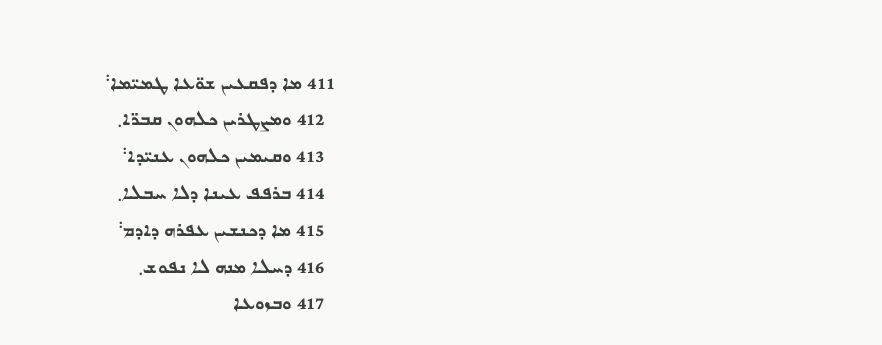411 ܡܐ ܕܦܩܥܝܢ ܫܘ̈ܥܐ ܛܡܝ̈ܡܐ܃
  412 ܘܡܨܛܪܝܢ ܟܠܗܘܢ ܩܒܪ̈ܐ܂
  413 ܘܩܝܡܝܢ ܟܠܗܘܢ ܥܢܝ̈ܕܐ܃
  414 ܒܪܦܦ ܥܝܢܐ ܕܠܐ ܚܒܠܐ܂
  415 ܡܐ ܕܟܢܫܝܢ ܥܦܪܗ ܕܐܕܡ܃
  416 ܕܚܠܐ ܡܢܗ ܠܐ ܢܦܘܫ܂
  417 ܘܒܙܘܥܐ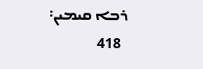ܪܒܐ ܩܝܡܝܢ܃
  418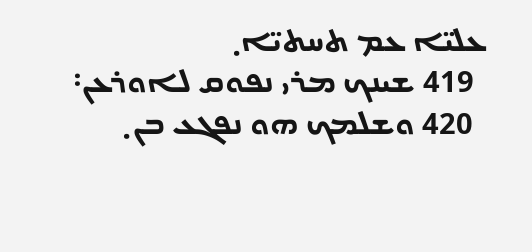ܥܠܝ̈ܐ ܥܡ ܬܚܬܝ̈ܐ܂
  419 ܫܝܢܟ ܡܪܝ ܢܦܘܩ ܠܐܘܪܥܢ܃
  420 ܘܫܠܡܟ ܗܘ ܢܦܓܥ ܒܢ܂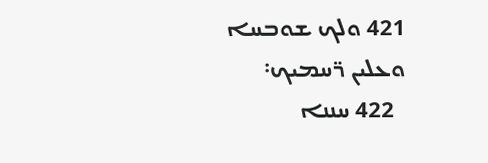421 ܘܠܟ ܫܘܒܚܐ ܘܥܠܝܢ ܪ̈ܚܡܝܟ܃
  422 ܚܢܢܐ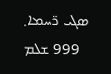ܣܓܝ ܪ̈ܚܡܐ܂
  999 ܫܠܡ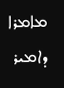ܡܐܡܪܐ ܕܐܡܝܪ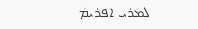ܠܡܪܝ ܐܦܪܝܡܿ